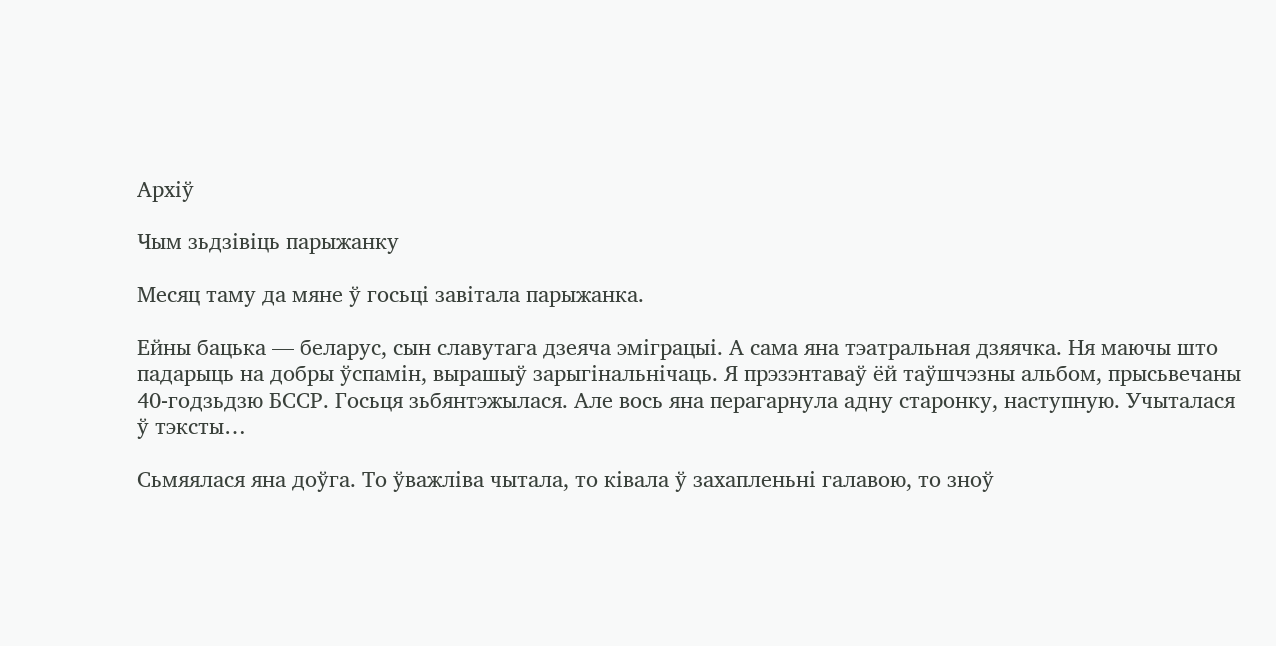Архіў

Чым зьдзівіць парыжанку

Месяц таму да мяне ў госьці завітала парыжанка.

Ейны бацька — беларус, сын славутага дзеяча эміграцыі. А сама яна тэатральная дзяячка. Ня маючы што падарыць на добры ўспамін, вырашыў зарыгінальнічаць. Я прэзэнтаваў ёй таўшчэзны альбом, прысьвечаны 40-годзьдзю БССР. Госьця зьбянтэжылася. Але вось яна перагарнула адну старонку, наступную. Учыталася ў тэксты…

Сьмяялася яна доўга. То ўважліва чытала, то ківала ў захапленьні галавою, то зноў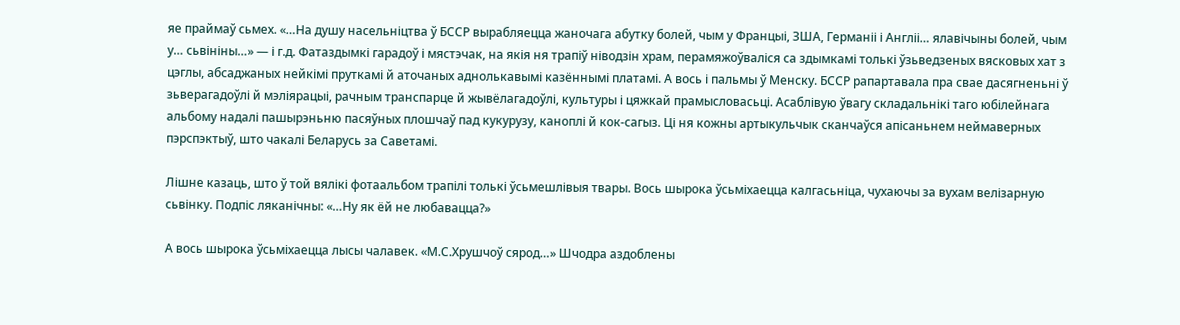яе праймаў сьмех. «…На душу насельніцтва ў БССР вырабляецца жаночага абутку болей, чым у Францыі, ЗША, Германіі і Англіі… ялавічыны болей, чым у… сьвініны…» — і г.д. Фатаздымкі гарадоў і мястэчак, на якія ня трапіў ніводзін храм, перамяжоўваліся са здымкамі толькі ўзьведзеных вясковых хат з цэглы, абсаджаных нейкімі пруткамі й аточаных аднолькавымі казённымі платамі. А вось і пальмы ў Менску. БССР рапартавала пра свае дасягненьні ў зьверагадоўлі й мэліярацыі, рачным транспарце й жывёлагадоўлі, культуры і цяжкай прамысловасьці. Асаблівую ўвагу складальнікі таго юбілейнага альбому надалі пашырэньню пасяўных плошчаў пад кукурузу, каноплі й кок-сагыз. Ці ня кожны артыкульчык сканчаўся апісаньнем неймаверных пэрспэктыў, што чакалі Беларусь за Саветамі.

Лішне казаць, што ў той вялікі фотаальбом трапілі толькі ўсьмешлівыя твары. Вось шырока ўсьміхаецца калгасьніца, чухаючы за вухам велізарную сьвінку. Подпіс ляканічны: «…Ну як ёй не любавацца?»

А вось шырока ўсьміхаецца лысы чалавек. «М.С.Хрушчоў сярод…» Шчодра аздоблены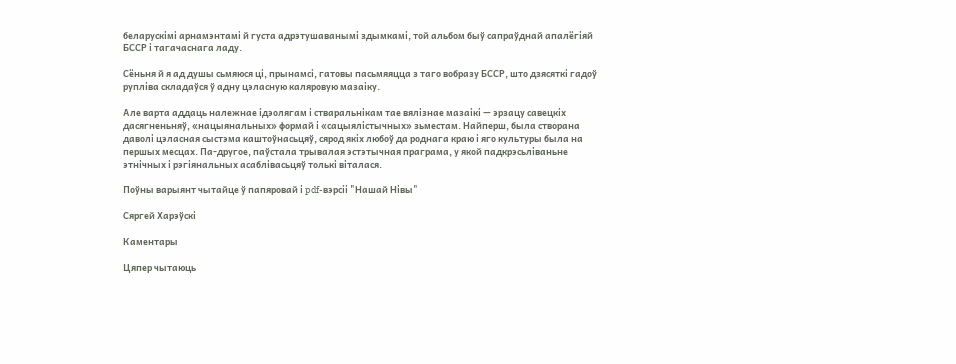беларускімі арнамэнтамі й густа адрэтушаванымі здымкамі, той альбом быў сапраўднай апалёгіяй БССР і тагачаснага ладу.

Сёньня й я ад душы сьмяюся ці, прынамсі, гатовы пасьмяяцца з таго вобразу БССР, што дзясяткі гадоў рупліва складаўся ў адну цэласную каляровую мазаіку.

Але варта аддаць належнае ідэолягам і стваральнікам тае вялізнае мазаікі — эрзацу савецкіх дасягненьняў, «нацыянальных» формай і «сацыялістычных» зьместам. Найперш, была створана даволі цэласная сыстэма каштоўнасьцяў, сярод якіх любоў да роднага краю і яго культуры была на першых месцах. Па-другое, паўстала трывалая эстэтычная праграма, у якой падкрэсьліваньне этнічных і рэгіянальных асаблівасьцяў толькі віталася.

Поўны варыянт чытайце ў папяровай і pdf-вэрсіі "Нашай Нівы"

Сяргей Харэўскі

Каментары

Цяпер чытаюць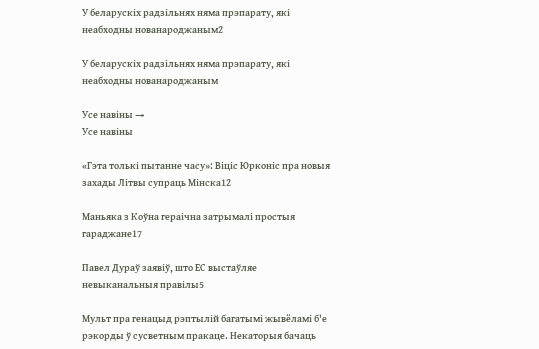У беларускіх радзільнях няма прэпарату, які неабходны нованароджаным2

У беларускіх радзільнях няма прэпарату, які неабходны нованароджаным

Усе навіны →
Усе навіны

«Гэта толькі пытанне часу»: Віціс Юрконіс пра новыя захады Літвы супраць Мінска12

Маньяка з Коўна гераічна затрымалі простыя гараджане17

Павел Дураў заявіў, што ЕС выстаўляе невыканальныя правілы5

Мульт пра генацыд рэптылій багатымі жывёламі б'е рэкорды ў сусветным пракаце. Некаторыя бачаць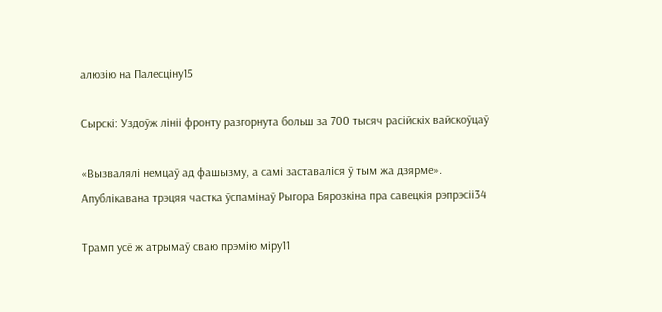алюзію на Палесціну15

Сырскі: Уздоўж лініі фронту разгорнута больш за 700 тысяч расійскіх вайскоўцаў

«Вызвалялі немцаў ад фашызму, а самі заставаліся ў тым жа дзярме». Апублікавана трэцяя частка ўспамінаў Рыгора Бярозкіна пра савецкія рэпрэсіі34

Трамп усё ж атрымаў сваю прэмію міру11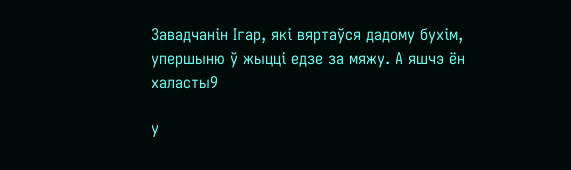Завадчанін Ігар, які вяртаўся дадому бухім, упершыню ў жыцці едзе за мяжу. А яшчэ ён халасты9

У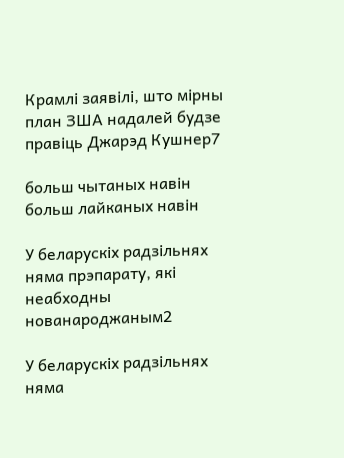Крамлі заявілі, што мірны план ЗША надалей будзе правіць Джарэд Кушнер7

больш чытаных навін
больш лайканых навін

У беларускіх радзільнях няма прэпарату, які неабходны нованароджаным2

У беларускіх радзільнях няма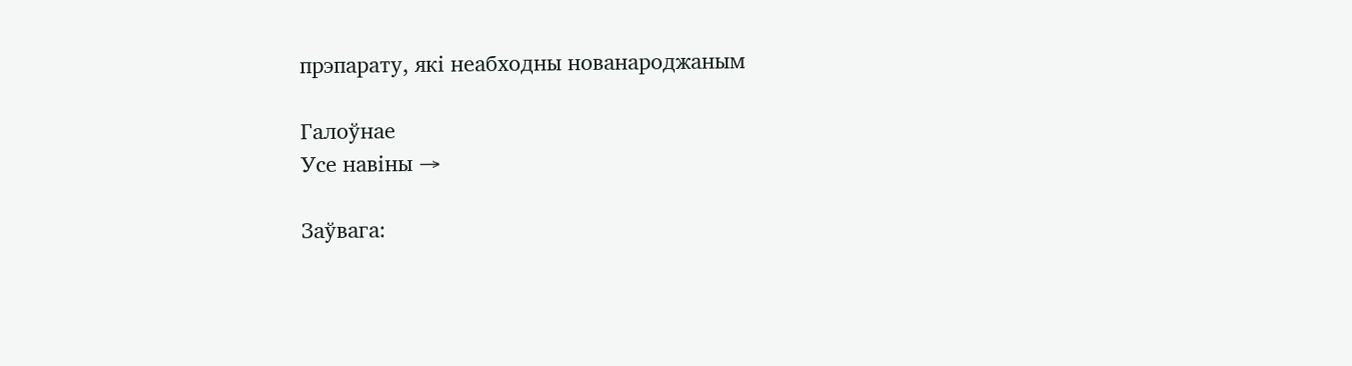прэпарату, які неабходны нованароджаным

Галоўнае
Усе навіны →

Заўвага: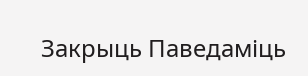Закрыць Паведаміць